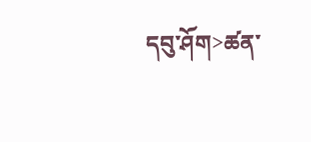དབུ་ཤོག>ཚན་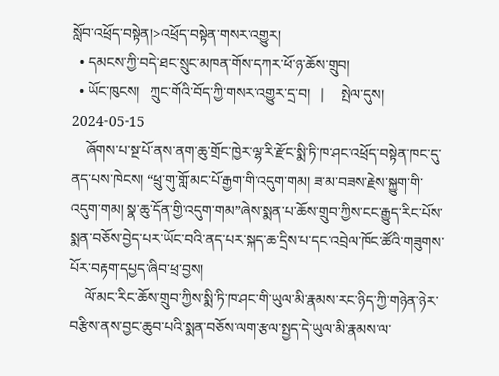སློབ་འཕྲོད་བསྟེན།>འཕྲོད་བསྟེན་གསར་འགྱུར།
  • དམངས་ཀྱི་བདེ་ཐང་སྲུང་མཁན་གོས་དཀར་ཕོ་ཉ་ཆོས་གྲུབ།
  • ཡོང་ཁུངས།   ཀྲུང་གོའི་བོད་ཀྱི་གསར་འགྱུར་དྲ་བ།   |     སྤེལ་དུས།  2024-05-15
    ཞོགས་པ་སྔ་པོ་ནས་ནག་ཆུ་གྲོང་ཁྱེར་ལྷ་རི་རྫོང་སྨི་ཏི་ཁ་ཤང་འཕྲོད་བསྟེན་ཁང་དུ་ནད་པས་ཁེངས། “ཕྲུ་གུ་གློ་མང་པོ་རྒྱག་གི་འདུག་གམ། ཟ་མ་བཟས་རྗེས་སྐྱུག་གི་འདུག་གམ། སྣ་ཆུ་དོན་གྱི་འདུག་གམ”ཞེས་སྨན་པ་ཆོས་གྲུབ་ཀྱིས་ངང་རྒྱུད་རིང་པོས་སྨན་བཅོས་བྱེད་པར་ཡོང་བའི་ནད་པར་སྐད་ཆ་དྲིས་པ་དང་འབྲེལ་ཁོང་ཚོའི་གཟུགས་པོར་བརྟག་དཔྱད་ཞིབ་ཕྲ་བྱས།
    ལོ་མང་རིང་ཆོས་གྲུབ་ཀྱིས་སྨི་ཏི་ཁ་ཤང་གི་ཡུལ་མི་རྣམས་རང་ཉིད་ཀྱི་གཉེན་ཉེར་བརྩིས་ནས་བྱང་ཆུབ་པའི་སྨན་བཅོས་ལག་རྩལ་སྤྱད་དེ་ཡུལ་མི་རྣམས་ལ་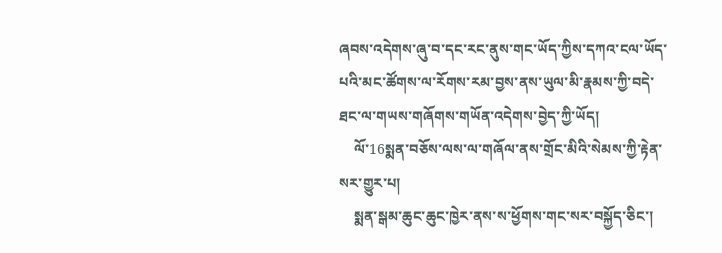ཞབས་འདེགས་ཞུ་བ་དང་རང་ནུས་གང་ཡོད་ཀྱིས་དཀའ་ངལ་ཡོད་པའི་མང་ཚོགས་ལ་རོགས་རམ་བྱས་ནས་ཡུལ་མི་རྣམས་ཀྱི་བདེ་ཐང་ལ་གཡས་གཞོགས་གཡོན་འདེགས་བྱེད་ཀྱི་ཡོད།
    ལོ་16སྨན་བཅོས་ལས་ལ་གཞོལ་ནས་གྲོང་མིའི་སེམས་ཀྱི་རྟེན་སར་གྱུར་པ།
    སྨན་སྒམ་ཆུང་ཆུང་ཁྱེར་ནས་ས་ཕྱོགས་གང་སར་བསྐྱོད་ཅིང་།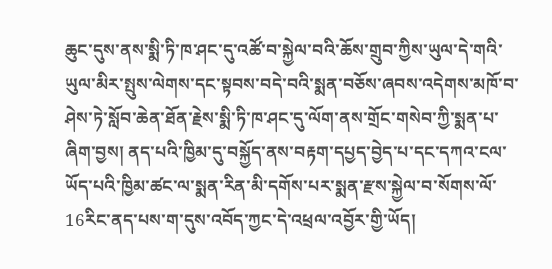ཆུང་དུས་ནས་སྨི་ཏི་ཁ་ཤང་དུ་འཚོ་བ་སྐྱེལ་བའི་ཆོས་གྲུབ་ཀྱིས་ཡུལ་དེ་གའི་ཡུལ་མིར་སྤུས་ལེགས་དང་སྟབས་བདེ་བའི་སྨན་བཅོས་ཞབས་འདེགས་མཁོ་བ་ཤེས་ཏེ་སློབ་ཆེན་ཐོན་རྗེས་སྨི་ཏི་ཁ་ཤང་དུ་ལོག་ནས་གྲོང་གསེབ་ཀྱི་སྨན་པ་ཞིག་བྱས། ནད་པའི་ཁྱིམ་དུ་བསྐྱོད་ནས་བརྟག་དཔྱད་བྱེད་པ་དང་དཀའ་ངལ་ཡོད་པའི་ཁྱིམ་ཚང་ལ་སྨན་རིན་མི་དགོས་པར་སྨན་རྫས་སྐྱེལ་བ་སོགས་ལོ་16རིང་ནད་པས་ག་དུས་འབོད་ཀྱང་དེ་འཕྲལ་འབྱོར་གྱི་ཡོད།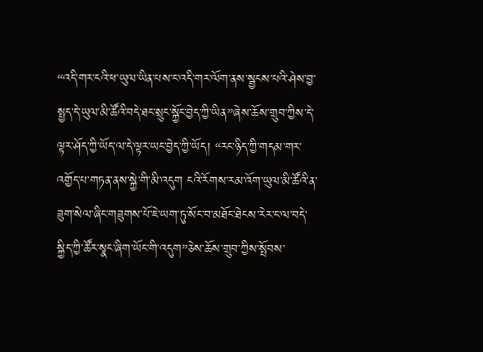“འདི་གར་ངའི་ཕ་ཡུལ་ཡིན་པས་ང་འདི་གར་ལོག་ནས་སྦྱངས་པའི་ཤེས་བྱ་སྤྱད་དེ་ཡུལ་མི་ཚོའི་བདེ་ཐང་སྲུང་སྐྱོང་བྱེད་ཀྱི་ཡིན”ཞེས་ཆོས་གྲུབ་ཀྱིས་དེ་ལྟར་ཤོད་ཀྱི་ཡོད་ལ་དེ་ལྟར་ཡང་བྱེད་ཀྱི་ཡོད། “རང་ཉིད་ཀྱི་གདམ་གར་འགྱོད་པ་གཏན་ནས་སྐྱེ་གི་མི་འདུག ངའི་རོགས་རམ་འོག་ཡུལ་མི་ཚོའི་ན་ཟུག་སེལ་ཞིང་གཟུགས་པོ་ཇེ་ཡག་ཏུ་སོང་བ་མཐོང་ཐེངས་རེར་ང་ལ་བདེ་སྐྱིད་ཀྱི་ཚོར་སྣང་ཞིག་ཡོང་གི་འདུག”ཅེས་ཆོས་གྲུབ་ཀྱིས་སྤོབས་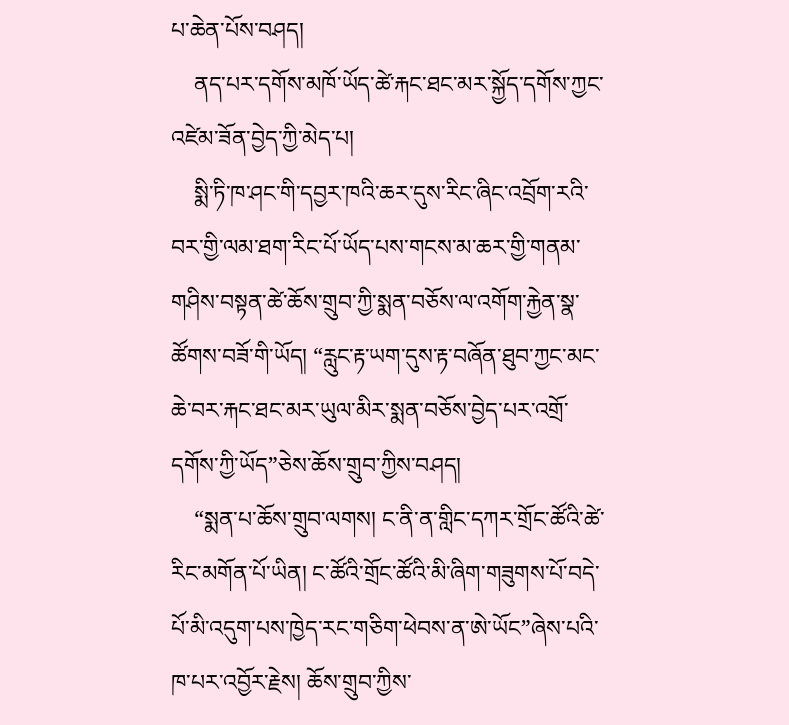པ་ཆེན་པོས་བཤད།
    ནད་པར་དགོས་མཁོ་ཡོད་ཚེ་རྐང་ཐང་མར་སྐྱོད་དགོས་ཀྱང་འཛེམ་ཟོན་བྱེད་ཀྱི་མེད་པ།
    སྨི་ཏི་ཁ་ཤང་གི་དབྱར་ཁའི་ཆར་དུས་རིང་ཞིང་འབྲོག་རའི་བར་གྱི་ལམ་ཐག་རིང་པོ་ཡོད་པས་གངས་མ་ཆར་གྱི་གནམ་གཤིས་བསྟན་ཚེ་ཆོས་གྲུབ་ཀྱི་སྨན་བཅོས་ལ་འགོག་རྐྱེན་སྣ་ཚོགས་བཟོ་གི་ཡོད། “རླུང་རྟ་ཡག་དུས་རྟ་བཞོན་ཐུབ་ཀྱང་མང་ཆེ་བར་རྐང་ཐང་མར་ཡུལ་མིར་སྨན་བཅོས་བྱེད་པར་འགྲོ་དགོས་ཀྱི་ཡོད”ཅེས་ཆོས་གྲུབ་ཀྱིས་བཤད།
    “སྨན་པ་ཆོས་གྲུབ་ལགས། ང་ནི་ན་གླིང་དཀར་གྲོང་ཚོའི་ཚེ་རིང་མགོན་པོ་ཡིན། ང་ཚོའི་གྲོང་ཚོའི་མི་ཞིག་གཟུགས་པོ་བདེ་པོ་མི་འདུག་པས་ཁྱེད་རང་གཅིག་ཕེབས་ན་ཨེ་ཡོང”ཞེས་པའི་ཁ་པར་འབྱོར་རྗེས། ཆོས་གྲུབ་ཀྱིས་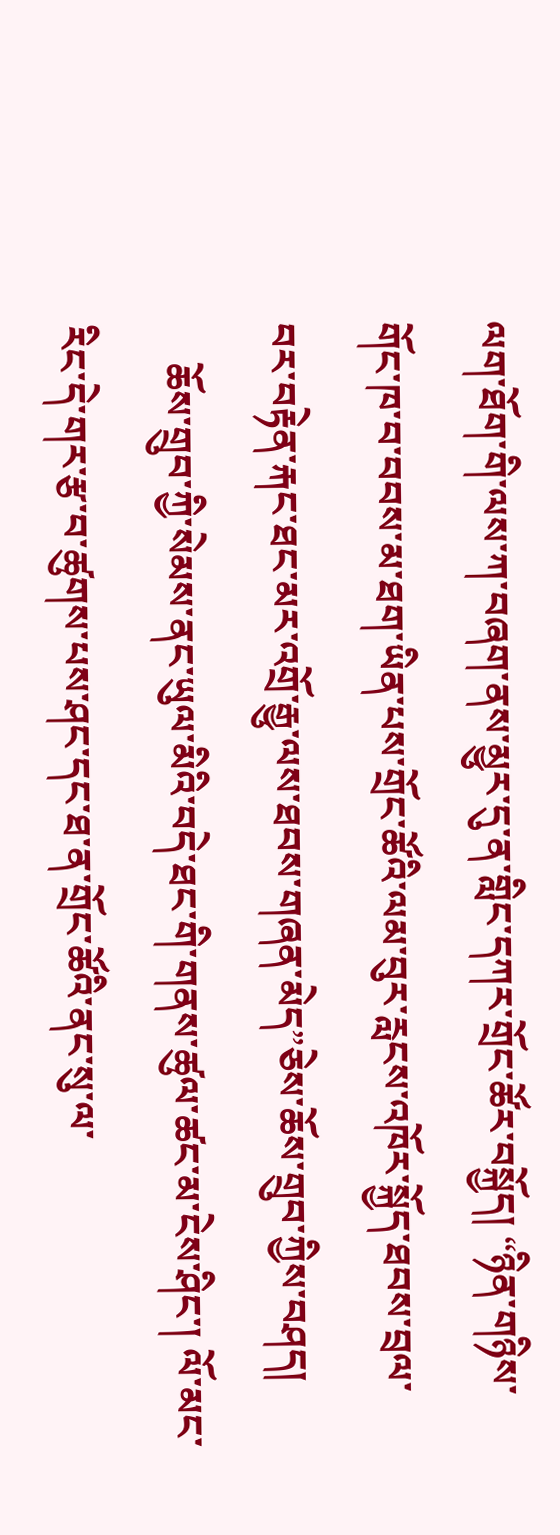ལག་ཐོག་གི་ལས་ཀ་བཞག་ནས་མྱུར་དུ་ན་གླིང་དཀར་གྲོང་ཚོར་བསྐྱོད། “ཉིན་གཉིས་གོང་ཁ་བ་བབས་མ་ཐག་ཡིན་པས་གྲོང་ཚོའི་ལམ་བུར་རླངས་འཁོར་སྐྱོད་ཐབས་བྲལ་བར་བརྟེན་རྐང་ཐང་མར་འགྲོ་རྒྱུ་ལས་ཐབས་གཞན་མེད”ཅེས་ཆོས་གྲུབ་ཀྱིས་བཤད།
    ཆོས་གྲུབ་ཀྱི་སེམས་ནང་ཡུལ་མིའི་བདེ་ཐང་གི་གནས་ཚུལ་ཚང་མ་ངེས་ཤིང་། ལོ་མང་རིང་དེ་གར་རྩ་བ་ཚུགས་པས་ཤང་དང་ཐ་ན་གྲོང་ཚོའི་ནང་སུ་ལ་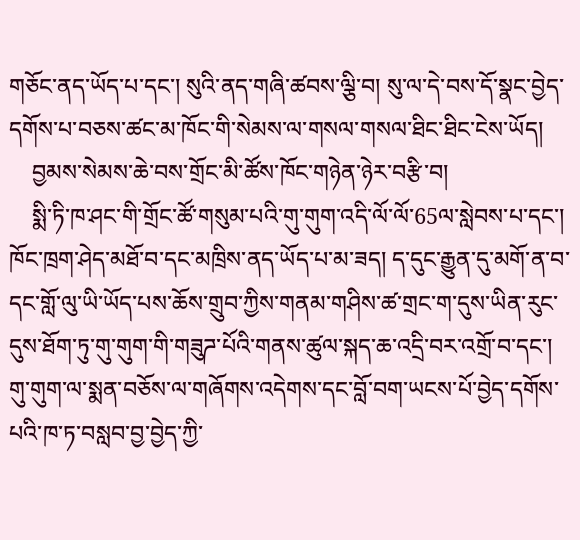གཅོང་ནད་ཡོད་པ་དང་། སུའི་ནད་གཞི་ཚབས་ལྕི་བ། སུ་ལ་དེ་བས་དོ་སྣང་བྱེད་དགོས་པ་བཅས་ཚང་མ་ཁོང་གི་སེམས་ལ་གསལ་གསལ་ཐིང་ཐིང་ངེས་ཡོད།
    བྱམས་སེམས་ཆེ་བས་གྲོང་མི་ཚོས་ཁོང་གཉེན་ཉེར་བརྩི་བ།
    སྨི་ཏི་ཁ་ཤང་གི་གྲོང་ཚོ་གསུམ་པའི་གུ་གུག་འདི་ལོ་ལོ་65ལ་སླེབས་པ་དང་། ཁོང་ཁྲག་ཤེད་མཐོ་བ་དང་མཁྲིས་ནད་ཡོད་པ་མ་ཟད། ད་དུང་རྒྱུན་དུ་མགོ་ན་བ་དང་གློ་ལུ་ཡི་ཡོད་པས་ཆོས་གྲུབ་ཀྱིས་གནམ་གཤིས་ཚ་གྲང་ག་དུས་ཡིན་རུང་དུས་ཐོག་ཏུ་གུ་གུག་གི་གཟུཌ་པོའི་གནས་ཚུལ་སྐད་ཆ་འདྲི་བར་འགྲོ་བ་དང་། གུ་གུག་ལ་སྨན་བཅོས་ལ་གཞོགས་འདེགས་དང་བློ་བག་ཡངས་པོ་བྱེད་དགོས་པའི་ཁ་ཏ་བསླབ་བྱ་བྱེད་ཀྱི་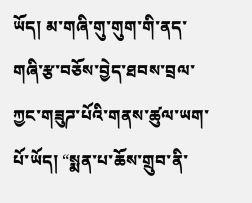ཡོད། མ་གཞི་གུ་གུག་གི་ནད་གཞི་རྩ་བཅོས་བྱེད་ཐབས་བྲལ་ཀྱང་གཟུཌ་པོའི་གནས་ཚུལ་ཡག་པོ་ཡོད། “སྨན་པ་ཆོས་གྲུབ་ནི་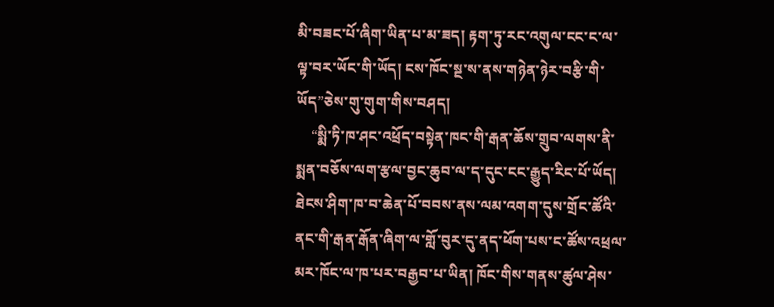མི་བཟང་པོ་ཞིག་ཡིན་པ་མ་ཟད། རྟག་ཏུ་རང་འགུལ་ངང་ང་ལ་ལྟ་བར་ཡོང་གི་ཡོད། ངས་ཁོང་སྔ་ས་ནས་གཉེན་ཉེར་བརྩི་གི་ཡོད”ཅེས་གུ་གུག་གིས་བཤད།
    “སྨི་ཏི་ཁ་ཤང་འཕྲོད་བསྟེན་ཁང་གི་རྒན་ཆོས་གྲུབ་ལགས་ནི་སྨན་བཅོས་ལག་རྩལ་བྱང་ཆུབ་ལ་ད་དུང་ངང་རྒྱུད་རིང་པོ་ཡོད། ཐེངས་ཤིག་ཁ་བ་ཆེན་པོ་བབས་ནས་ལམ་འགག་དུས་གྲོང་ཚོའི་ནང་གི་རྒན་རྒོན་ཞིག་ལ་གློ་བུར་དུ་ནད་ཕོག་པས་ང་ཚོས་འཕྲལ་མར་ཁོང་ལ་ཁ་པར་བརྒྱབ་པ་ཡིན། ཁོང་གིས་གནས་ཚུལ་ཤེས་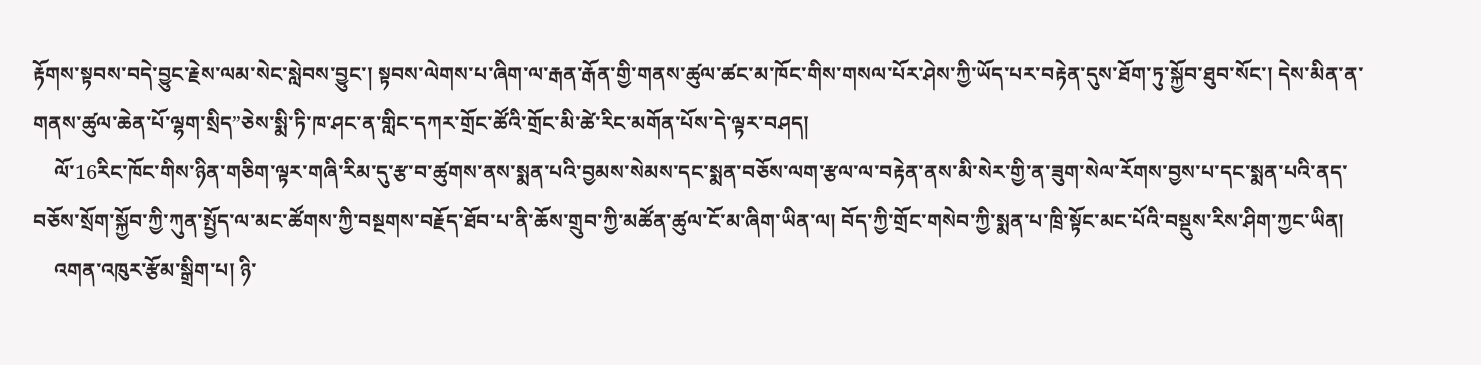རྟོགས་སྟབས་བདེ་བྱུང་རྗེས་ལམ་སེང་སླེབས་བྱུང་། སྟབས་ལེགས་པ་ཞིག་ལ་རྒན་རྒོན་གྱི་གནས་ཚུལ་ཚང་མ་ཁོང་གིས་གསལ་པོར་ཤེས་ཀྱི་ཡོད་པར་བརྟེན་དུས་ཐོག་ཏུ་སྐྱོབ་ཐུབ་སོང་། དེས་མིན་ན་གནས་ཚུལ་ཆེན་པོ་ལྷག་སྲིད”ཅེས་སྨི་ཏི་ཁ་ཤང་ན་གླིང་དཀར་གྲོང་ཚོའི་གྲོང་མི་ཚེ་རིང་མགོན་པོས་དེ་ལྟར་བཤད།
    ལོ་16རིང་ཁོང་གིས་ཉིན་གཅིག་ལྟར་གཞི་རིམ་དུ་རྩ་བ་ཚུགས་ནས་སྨན་པའི་བྱམས་སེམས་དང་སྨན་བཅོས་ལག་རྩལ་ལ་བརྟེན་ནས་མི་སེར་གྱི་ན་ཟུག་སེལ་རོགས་བྱས་པ་དང་སྨན་པའི་ནད་བཅོས་སྲོག་སྐྱོབ་ཀྱི་ཀུན་སྤྱོད་ལ་མང་ཚོགས་ཀྱི་བསྔགས་བརྗོད་ཐོབ་པ་ནི་ཆོས་གྲུབ་ཀྱི་མཚོན་ཚུལ་ངོ་མ་ཞིག་ཡིན་ལ། བོད་ཀྱི་གྲོང་གསེབ་ཀྱི་སྨན་པ་ཁྲི་སྟོང་མང་པོའི་བསྡུས་རིས་ཤིག་ཀྱང་ཡིན།
    འགན་འཁུར་རྩོམ་སྒྲིག་པ། ཉི་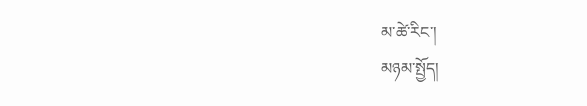མ་ཚེ་རིང་།
མཉམ་སྤྱོད།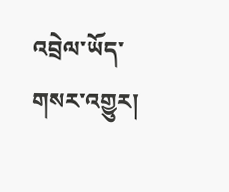འབྲེལ་ཡོད་གསར་འགྱུར།